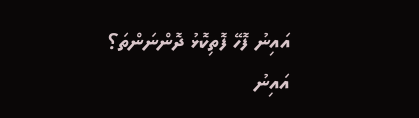އައިނު ފޮހޭ ފޮތިކޮޅު ދޮންނަންތަ؟
އައިނު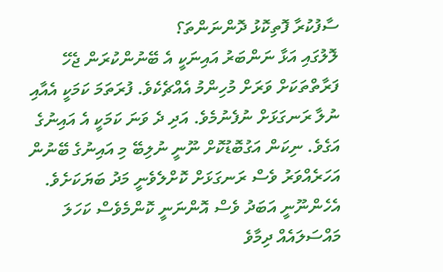ސާފުކުރާ ފޮތިކޮޅު ދޮންނަންތަ؟
ލޮލުގައި އަޅާ ނަންބަރު އައިނަކީ އެ ބޭނުންކުރަން ޖެހޭ ފަރާތްތަކަށް ވަރަށް މުހިންމު އެއްޗެކެވެ. ފުރަތަމަ ކަމަކީ އެއާއި ނުލާ ރަނގަޅަށް ނުފެނުމެވެ. އަދި ދެ ވަނަ ކަމަކީ އެ އައިނުގެ އަގެވެ. ނިކަން އަގުބޮޑުކޮށް ނޫނީ ނުލިބޭ މި އައިނުގެ ބޭނުން އަހަރެއްވަރު ވެސް ރަނގަޅަށް ކޮށްލެވެނީ މަދު ބަޔަކަށެވެ. އެހެންނޫނީ އަބަދު ވެސް އޮންނަނީ ކޮންމެވެސް ކަހަލަ މައްސަލައެއް ދިމާވެ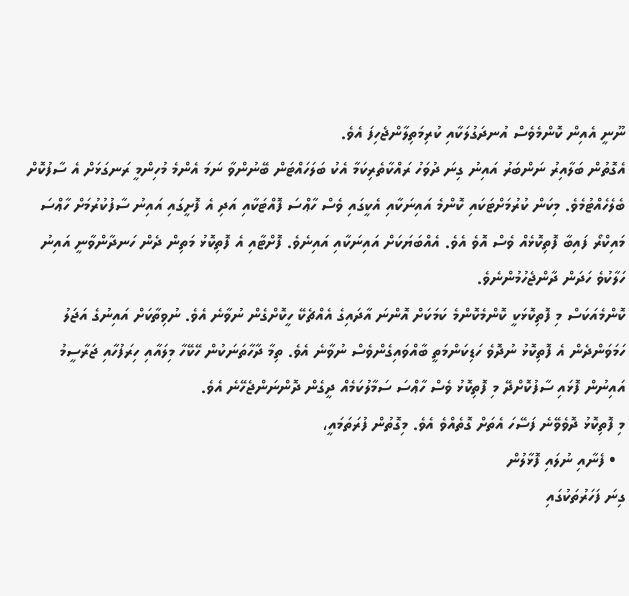ނޫނީ އެއިން ކޮންމެވެސް އުނދަގުލަކާއި ކުރިމަތިލާންޖެހިފަ އެވެ.
އެގޮތުން ބަލާއިރު ނަންބަރު އައިނު ގިނަ ދުވަހު ރައްކާތެރިކަމާ އެކު ބަލަހައްޓަން ބޭނުންވާ ނަމަ އެންމެ މުހިންމީ ރަނގަޅަށް އެ ސާފުކޮށް ބެލެހެއްޓުމެވެ. މިކަން ކުރުމަށްޓަކައި ކޮންމެ އައިނަކާއި އެކީގައި ވެސް ހާޢްސަ ފޮއްޓަކާއި އަދި އެ ފޮށީގައި އައިނު ސާފުކުރުމަށް ހާޢްސަ މައިކްރޯ ފައިބާ ފޮތިކޮޅެއް ވެސް އޮވެ އެވެ. އެއްބަޔަކަށް އައިނަކާއި އައިނެވެ. ފޮށްޓާއި އެ ފޮތިކޮޅު މަތިން ދެން ހަނދާންވާނީ އައިނު ހަލާކުވެ ހަދަން ދާންޖެހުމުންނެވެ.
ކޮންމެއަކަސް މި ފޮތިކޮޅަކީ ކޮންމެކޮންމެ ކަމަކަށް އޮންނަ އާދައިގެ އެއްޗެކޭ ހީކޮށްގެން ނުވާނެ އެވެ. ނުވިތާކަށް އައިނުގެ އަޖަލު ހަމަވަންދެން އެ ފޮތިކޮޅު ނުދޮވެ ހަޑިކަންމަތީ ބާއްވައިގެންވެސް ނުވާނެ އެވެ. ތިމާ ދާހާތަނަކުން ހޭކޭހާ މިލައާއި ހިރަފުހާއި ޖަރާސީމު އައިނުން ފޮޅައި ސާފުކޮށްދޭ މި ފޮތިކޮޅު ވެސް ހާޢްސަ ސަމާލުކަމެއް ދީގެން ދޮންނަންޖެހޭނެ އެވެ.
މި ފޮތިކޮޅު ދޮވެވޭނެ ފަސޭހަ އެތަށް ގޮތެއްވެ އެވެ. މިގޮތުން ފުރަތަމައީ،
  • ފެނާއި ނުލައި ފޮޅާލުން
ގިނަ ފަހަރުތަކުގައި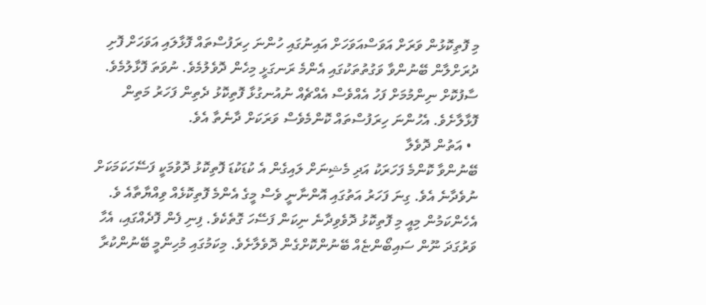މި ފޮތިކޮޅުން ވަރަށް އަވަސްއަވަހަށް އައިނުގައި ހުންނަ ހިރަފުސްތައް ފޮޅާލައި އަވަހަށް ފޮށި ދުރަށްލާން ބޭނުންވާ ވަގުތުތަކުގައި އެންމެ ރަނގަޅީ މިހެން ދޮވެލުމެވެ. ނުވަތަ ފޮޅާލުމެވެ. ސާފުކޮށް ނިންމުމަށް ފަހު އެއްވެސް އެއްޗެއް ނުއުނގުޅާ ފޮތިކޮޅު ދެތިން ފަހަރު މަތިން ފޮޅާލާށެވެ. އެހުންނަ ހިރަފުސްތައް ކޮންމެވެސް ވަރަކަށް ދާނެތާ އެވެ.
  • އަތުން ދޮވެލާ
ބޭނުންވާ ކޮންމެ ފަހަރަކު އަދި މެޝިނަށް ލައިގެން އެ ކުޑަކުޑަ ފޮތިކޮޅު ދޮވުމަކީ ފަސޭހަކަމަކަށް ނުވެދާނެ އެވެ. ގިނަ ފަހަރު އަތުގައި އޮންނާނީ ވެސް މީގެ އެންމެ ފޮތިކޮޅެއް ވިއްޔާތާއެ ވެ. އެހެންކަމުން މިއީ މި ފޮތިކޮޅު ދޮވެވިދާނެ ނިކަން ފަސޭހަ ގޮތެކެވެ. ފިނި ފެން ފޮދެއްގައި، އެހާ ވަރުގަދަ ނޫން ސައިބޯންޏެއް ބޭނުންކޮށްގެން ދޮވެލާށެވެ. މިކަމުގައި މުހިންމީ ބޭނުންކުރާ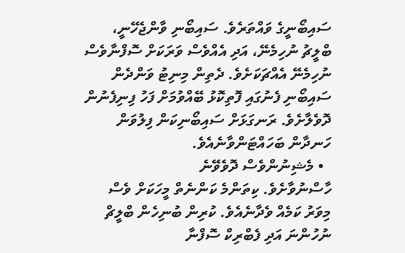ސައިބޯނީގެ ވައްތަރެވެ. ސައިބޯނި ވާންޖެހޭނީ، ބްލީޗު ނުހިމެނޭ، އަދި އެއްވެސް ވަރަކަށް ސޮފްނާވެސް ނުހިމެނޭ އެއްޗަކަށެވެ. ދެތިން މިނިޓު ވަންދެން ސައިބޯނި ފެނުގައި ފޮތިކޮޅު ބޭއްވުމަށް ފަހު ފިނިފެނުން ދޮވެލާށެވެ. ރަނގަޅަށް ސައިބޯނިކަން ފިލުވަން ހަނދާން ބަހައްޓަންވާނެއެވެ.
  • މެޝިނުންވެސް ދޮވެވޭނެ
ހާސްނުވާށެވެ. ކިތަންމެ ކަންނެތް މީހަކަށް ވެސް މިވަރު ކަމެއް ވެދާނެއެވެ. ކުރިން ބުނިހެން ބްލީޗް ނުހުންނަ އަދި ފެބްރިކް ސޮފްނާ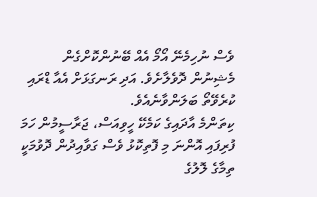ވެސް ނުހިމެނޭ އޯމޯ އެއް ބޭނުންކޮށްގެން މެޝިނުން ދޮވެލާށެވެ. އަދި ރަނގަޅަށް އެއާ ޑްރައި ކުރެވޭތޯ ބަލަންވާނެއެވެ.
ކިތަންމެ އާދައިގެ ކަމެކޭ ހީވިއަސް، ޖަރާސީމުން ހަމަ ފުރިފައި އޮންނަ މި ފޮތިކޮޅު ވެސް ގަވާއިދުން ދޮވުމަކީ ތިމާގެ ލޮލުގެ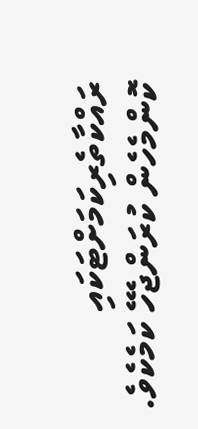ރައްކާތެރިކަމަށްޓަކައި ކޮންމެހެން ކުރަންޖެހޭ ކަމެކެވެ.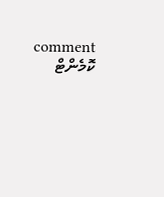comment ކޮމެންޓް